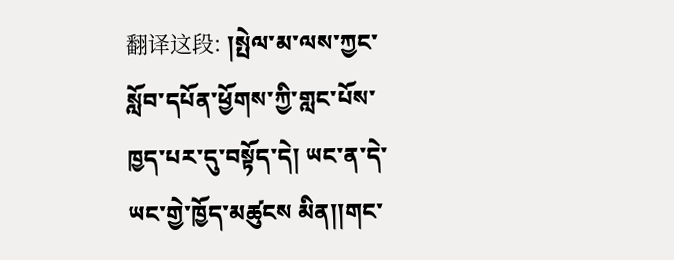翻译这段: །སྤེལ་མ་ལས་ཀྱང་སློབ་དཔོན་ཕྱོགས་ཀྱི་གླང་པོས་ཁྱད་པར་དུ་བསྟོད་དེ། ཡང་ན་དེ་ཡང་གྱེ་ཁྱོད་མཚུངས མིན།།གང་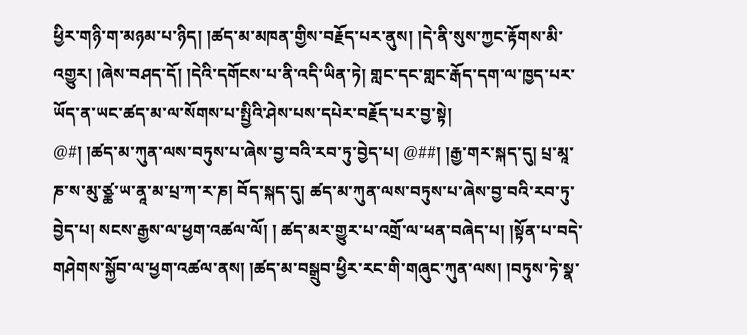ཕྱིར་གཉི་ག་མཉམ་པ་ཉིད། །ཚད་མ་མཁན་གྱིས་བརྗོད་པར་ནུས། །དེ་ནི་སུས་ཀྱང་རྟོགས་མི་འགྱུར། །ཞེས་བཤད་དོ། །དེའི་དགོངས་པ་ནི་འདི་ཡིན་ཏེ། གླང་དང་གླང་རྒོད་དག་ལ་ཁྱད་པར་ཡོད་ན་ཡང་ཚད་མ་ལ་སོགས་པ་སྤྱིའི་ཤེས་པས་དཔེར་བརྗོད་པར་བྱ་སྟེ།
@#། །ཚད་མ་ཀུན་ལས་བཏུས་པ་ཞེས་བྱ་བའི་རབ་ཏུ་བྱེད་པ། @##། །རྒྱ་གར་སྐད་དུ། པྲ་མཱ་ཎ་ས་མུ་ཙྪ་ཡ་ནཱ་མ་པྲ་ཀ་ར་ཎ། བོད་སྐད་དུ། ཚད་མ་ཀུན་ལས་བཏུས་པ་ཞེས་བྱ་བའི་རབ་ཏུ་བྱེད་པ། སངས་རྒྱས་ལ་ཕྱག་འཚལ་ལོ། ། ཚད་མར་གྱུར་པ་འགྲོ་ལ་ཕན་བཞེད་པ། །སྟོན་པ་བདེ་གཤེགས་སྐྱོབ་ལ་ཕྱག་འཚལ་ནས། །ཚད་མ་བསྒྲུབ་ཕྱིར་རང་གི་གཞུང་ཀུན་ལས། །བཏུས་ཏེ་སྣ་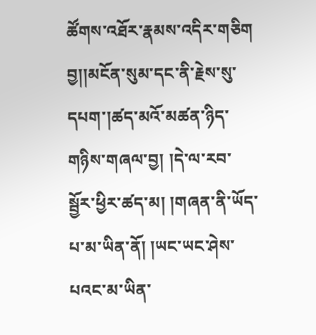ཚོགས་འཐོར་རྣམས་འདིར་གཅིག བྱ།།མངོན་སུམ་དང་ནི་རྗེས་སུ་དཔག་།ཚད་མའོ་མཚན་ཉིད་གཉིས་གཞལ་བྱ། །དེ་ལ་རབ་སྦྱོར་ཕྱིར་ཚད་མ། །གཞན་ནི་ཡོད་པ་མ་ཡིན་ནོ། །ཡང་ཡང་ཤེས་པའང་མ་ཡིན་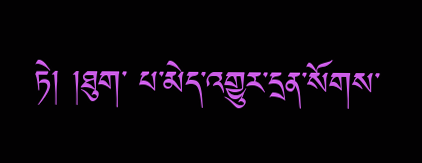ཏེ། །ཐུག་ པ་མེད་འགྱུར་དྲན་སོགས་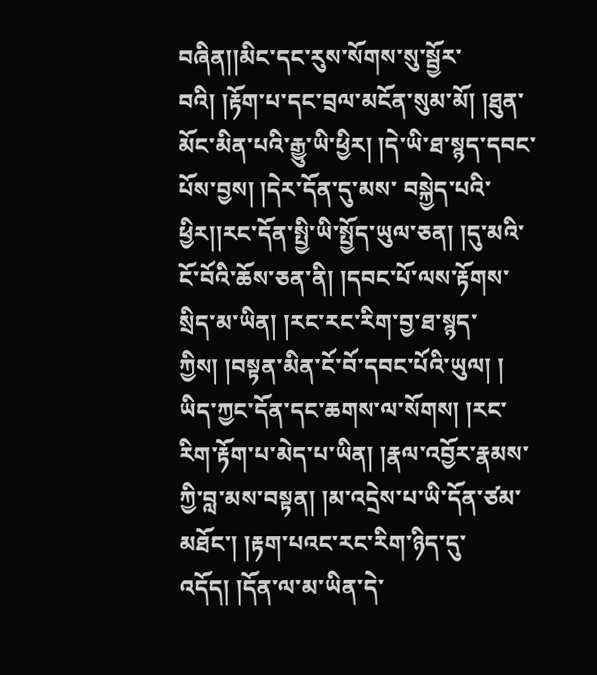བཞིན།།མིང་དང་རུས་སོགས་སུ་སྦྱོར་བའི། །རྟོག་པ་དང་བྲལ་མངོན་སུམ་མོ། །ཐུན་མོང་མིན་པའི་རྒྱུ་ཡི་ཕྱིར། །དེ་ཡི་ཐ་སྙད་དབང་པོས་བྱས། །དེར་དོན་དུ་མས་ བསྐྱེད་པའི་ཕྱིར།།རང་དོན་སྤྱི་ཡི་སྤྱོད་ཡུལ་ཅན། །དུ་མའི་ངོ་བོའི་ཆོས་ཅན་ནི། །དབང་པོ་ལས་རྟོགས་སྲིད་མ་ཡིན། །རང་རང་རིག་བྱ་ཐ་སྙད་ཀྱིས། །བསྟན་མིན་ངོ་བོ་དབང་པོའི་ཡུལ། ། ཡིད་ཀྱང་དོན་དང་ཆགས་ལ་སོགས། །རང་རིག་རྟོག་པ་མེད་པ་ཡིན། །རྣལ་འབྱོར་རྣམས་ཀྱི་བླ་མས་བསྟན། །མ་འདྲེས་པ་ཡི་དོན་ཙམ་མཐོང་། །རྟག་པའང་རང་རིག་ཉིད་དུ་འདོད། །དོན་ལ་མ་ཡིན་དེ་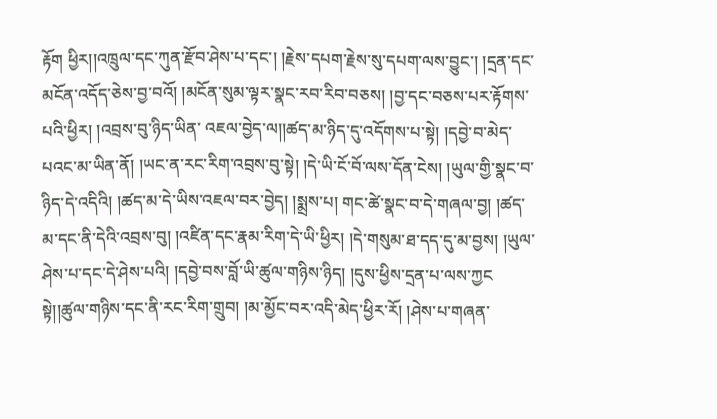རྟོག ཕྱིར།།འཁྲུལ་དང་ཀུན་རྫོབ་ཤེས་པ་དང་། །རྗེས་དཔག་རྗེས་སུ་དཔག་ལས་བྱུང་། །དྲན་དང་མངོན་འདོད་ཅེས་བྱ་བའོ། །མངོན་སུམ་ལྟར་སྣང་རབ་རིབ་བཅས། །བྱ་དང་བཅས་པར་རྟོགས་པའི་ཕྱིར། །འབྲས་བུ་ཉིད་ཡིན་ འཇལ་བྱེད་ལ།།ཚད་མ་ཉིད་དུ་འདོགས་པ་སྟེ། །དབྱེ་བ་མེད་པའང་མ་ཡིན་ནོ། །ཡང་ན་རང་རིག་འབྲས་བུ་སྟེ། །དེ་ཡི་ངོ་བོ་ལས་དོན་ངེས། །ཡུལ་གྱི་སྣང་བ་ཉིད་དེ་འདིའི། །ཚད་མ་དེ་ཡིས་འཇལ་བར་བྱེད། །སྨྲས་པ། གང་ཚེ་སྣང་བ་དེ་གཞལ་བྱ། །ཚད་མ་དང་ནི་དེའི་འབྲས་བུ། །འཛིན་དང་རྣམ་རིག་དེ་ཡི་ཕྱིར། །དེ་གསུམ་ཐ་དད་དུ་མ་བྱས། །ཡུལ་ཤེས་པ་དང་དེ་ཤེས་པའི། །དབྱེ་བས་བློ་ཡི་ཚུལ་གཉིས་ཉིད། །དུས་ཕྱིས་དྲན་པ་ལས་ཀྱང སྟེ།།ཚུལ་གཉིས་དང་ནི་རང་རིག་གྲུབ། །མ་མྱོང་བར་འདི་མེད་ཕྱིར་རོ། །ཤེས་པ་གཞན་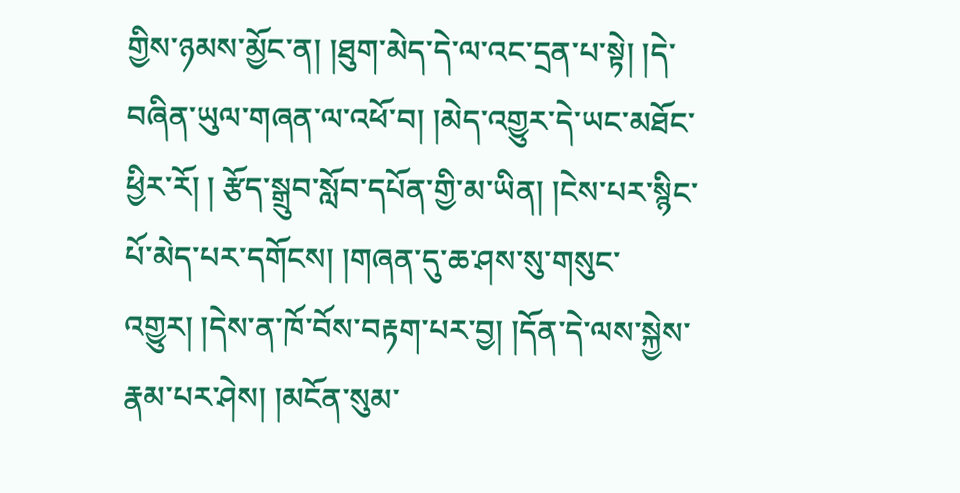གྱིས་ཉམས་མྱོང་ན། །ཐུག་མེད་དེ་ལ་འང་དྲན་པ་སྟེ། །དེ་བཞིན་ཡུལ་གཞན་ལ་འཕོ་བ། །མེད་འགྱུར་དེ་ཡང་མཐོང་ཕྱིར་རོ། ། རྩོད་སྒྲུབ་སློབ་དཔོན་གྱི་མ་ཡིན། །ངེས་པར་སྙིང་པོ་མེད་པར་དགོངས། །གཞན་དུ་ཆ་ཤས་སུ་གསུང་འགྱུར། །དེས་ན་ཁོ་བོས་བརྟག་པར་བྱ། །དོན་དེ་ལས་སྐྱེས་རྣམ་པར་ཤེས། །མངོན་སུམ་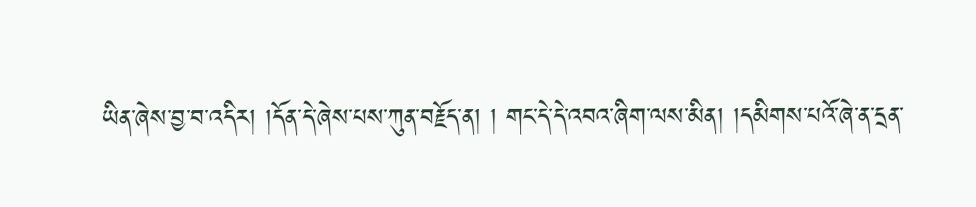ཡིན་ཞེས་བྱ་བ་འདིར། །དོན་དེ་ཞེས་པས་ཀུན་བརྗོད་ན། ། གང་དེ་དེ་འབའ་ཞིག་ལས་མིན། །དམིགས་པའོ་ཞེ་ན་དྲན་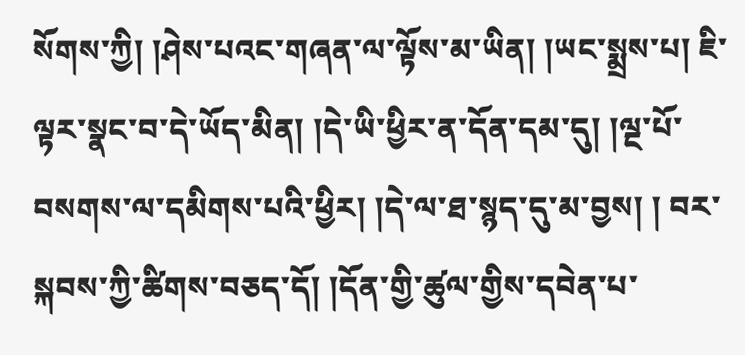སོགས་ཀྱི། །ཤེས་པའང་གཞན་ལ་ལྟོས་མ་ཡིན། །ཡང་སྨྲས་པ། ཇི་ལྟར་སྣང་བ་དེ་ཡོད་མིན། །དེ་ཡི་ཕྱིར་ན་དོན་དམ་དུ། །ལྔ་པོ་བསགས་ལ་དམིགས་པའི་ཕྱིར། །དེ་ལ་ཐ་སྙད་དུ་མ་བྱས། ། བར་སྐབས་ཀྱི་ཚིགས་བཅད་དོ། །དོན་གྱི་ཚུལ་གྱིས་དབེན་པ་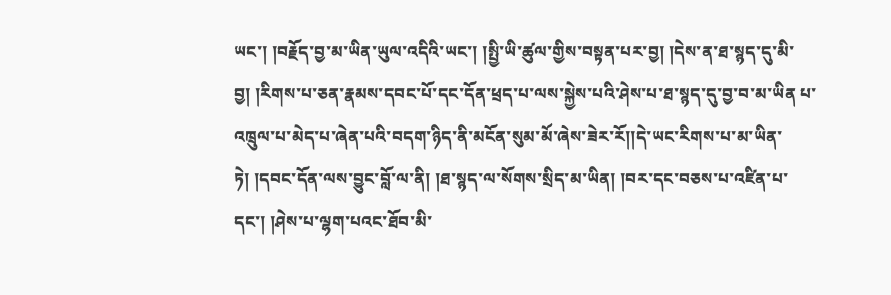ཡང་། །བརྗོད་བྱ་མ་ཡིན་ཡུལ་འདིའི་ཡང་། །སྤྱི་ཡི་ཚུལ་གྱིས་བསྟན་པར་བྱ། །དེས་ན་ཐ་སྙད་དུ་མི་བྱ། །རིགས་པ་ཅན་རྣམས་དབང་པོ་དང་དོན་ཕྲད་པ་ལས་སྐྱེས་པའི་ཤེས་པ་ཐ་སྙད་དུ་བྱ་བ་མ་ཡིན པ་འཁྲུལ་པ་མེད་པ་ཞེན་པའི་བདག་ཉིད་ནི་མངོན་སུམ་མོ་ཞེས་ཟེར་རོ།།དེ་ཡང་རིགས་པ་མ་ཡིན་ཏེ། །དབང་དོན་ལས་བྱུང་བློ་ལ་ནི། །ཐ་སྙད་ལ་སོགས་སྲིད་མ་ཡིན། །བར་དང་བཅས་པ་འཛིན་པ་དང་། །ཤེས་པ་ལྷག་པའང་ཐོབ་མི་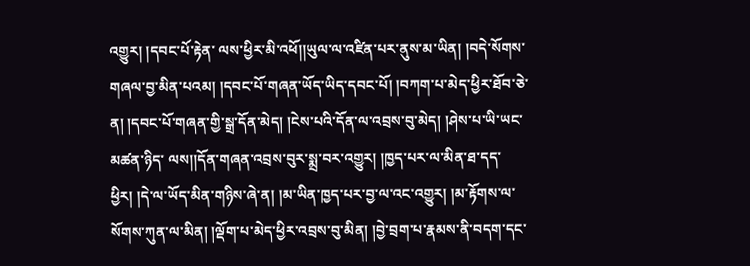འགྱུར། །དབང་པོ་རྟེན་ ལས་ཕྱིར་མི་འཕོ།།ཡུལ་ལ་འཛིན་པར་ནུས་མ་ཡིན། །བདེ་སོགས་གཞལ་བྱ་མིན་པའམ། །དབང་པོ་གཞན་ཡོད་ཡིད་དབང་པོ། །བཀག་པ་མེད་ཕྱིར་ཐོབ་ཅེ་ན། །དབང་པོ་གཞན་གྱི་སྒྲ་དོན་མེད། །ངེས་པའི་དོན་ལ་འབྲས་བུ་མེད། །ཤེས་པ་ཡི་ཡང་མཚན་ཉིད་ ལས།།དོན་གཞན་འབྲས་བུར་སྨྲ་བར་འགྱུར། །ཁྱད་པར་ལ་མིན་ཐ་དད་ཕྱིར། །དེ་ལ་ཡོད་མིན་གཉིས་ཞེ་ན། །མ་ཡིན་ཁྱད་པར་བྱ་ལ་འང་འགྱུར། །མ་རྟོགས་ལ་སོགས་ཀུན་ལ་མིན། །ལྡོག་པ་མེད་ཕྱིར་འབྲས་བུ་མིན། །བྱེ་བྲག་པ་རྣམས་ནི་བདག་དང་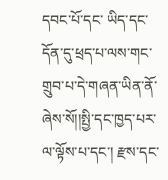དབང་པོ་དང་ ཡིད་དང་དོན་དུ་ཕྲད་པ་ལས་གང་གྲུབ་པ་དེ་གཞན་ཡིན་ནོ་ཞེས་སོ།།སྤྱི་དང་ཁྱད་པར་ལ་ལྟོས་པ་དང་། རྫས་དང་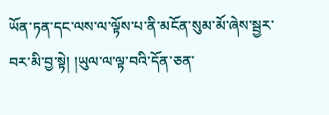ཡོན་ཏན་དང་ལས་ལ་ལྟོས་པ་ནི་མངོན་སུམ་མོ་ཞེས་སྦྱར་བར་མི་བྱ་སྟེ། །ཡུལ་ལ་ལྟ་བའི་དོན་ཅན་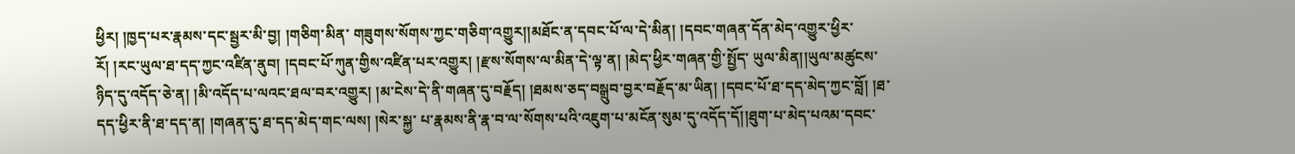ཕྱིར། །ཁྱད་པར་རྣམས་དང་སྦྱར་མི་བྱ། །གཅིག་མིན་ གཟུགས་སོགས་ཀྱང་གཅིག་འགྱུར།།མཐོང་ན་དབང་པོ་ལ་དེ་མིན། །དབང་གཞན་དོན་མེད་འགྱུར་ཕྱིར་རོ། །རང་ཡུལ་ཐ་དད་ཀྱང་འཛིན་ནུབ། །དབང་པོ་ཀུན་གྱིས་འཛིན་པར་འགྱུར། །རྫས་སོགས་ལ་མིན་དེ་ལྟ་ན། །མེད་ཕྱིར་གཞན་གྱི་སྤྱོད་ ཡུལ་མིན།།ཡུལ་མཚུངས་ཉིད་དུ་འདོད་ཅེ་ན། །མི་འདོད་པ་ལའང་ཐལ་བར་འགྱུར། །མ་ངེས་དེ་ནི་གཞན་དུ་བརྗོད། །ཐམས་ཅད་བསྒྲུབ་བྱར་བརྗོད་མ་ཡིན། །དབང་པོ་ཐ་དད་མེད་ཀྱང་བློ། །ཐ་དད་ཕྱིར་ནི་ཐ་དད་ན། །གཞན་དུ་ཐ་དད་མེད་གང་ལས། །སེར་སྐྱ་ པ་རྣམས་ནི་རྣ་བ་ལ་སོགས་པའི་འཇུག་པ་མངོན་སུམ་དུ་འདོད་དོ།།ཐུག་པ་མེད་པའམ་དབང་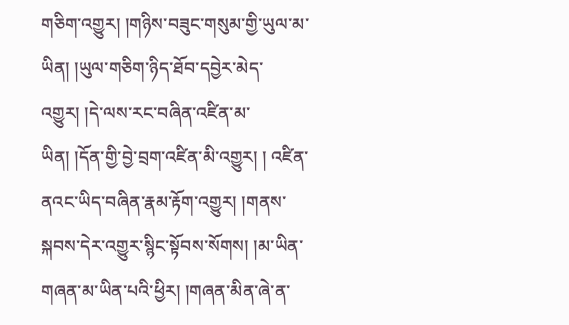གཅིག་འགྱུར། །གཉིས་བཟུང་གསུམ་གྱི་ཡུལ་མ་ཡིན། །ཡུལ་གཅིག་ཉིད་ཐོབ་དབྱེར་མེད་འགྱུར། །དེ་ལས་རང་བཞིན་འཛིན་མ་ཡིན། །དོན་གྱི་བྱེ་བྲག་འཛིན་མི་འགྱུར། ། འཛིན་ནའང་ཡིད་བཞིན་རྣམ་རྟོག་འགྱུར། །གནས་སྐབས་དེར་འགྱུར་སྙིང་སྟོབས་སོགས། །མ་ཡིན་གཞན་མ་ཡིན་པའི་ཕྱིར། །གཞན་མིན་ཞེ་ན་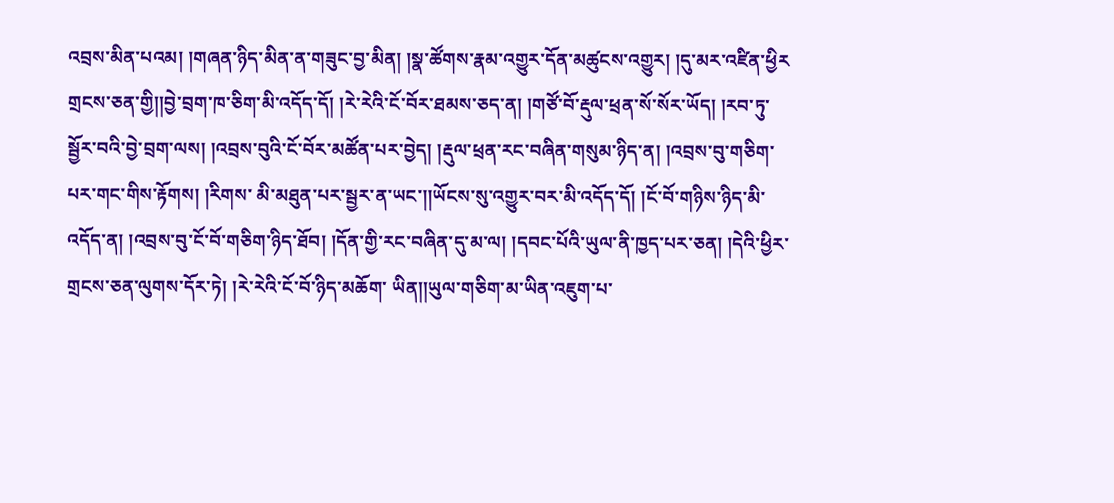འབྲས་མིན་པའམ། །གཞན་ཉིད་མིན་ན་གཟུང་བྱ་མིན། །སྣ་ཚོགས་རྣམ་འགྱུར་དོན་མཚུངས་འགྱུར། །དུ་མར་འཛིན་ཕྱིར གྲངས་ཅན་གྱི།།བྱེ་བྲག་ཁ་ཅིག་མི་འདོད་དོ། །རེ་རེའི་ངོ་བོར་ཐམས་ཅད་ན། །གཙོ་བོ་རྡུལ་ཕྲན་སོ་སོར་ཡོད། །རབ་ཏུ་སྦྱོར་བའི་བྱེ་བྲག་ལས། །འབྲས་བུའི་ངོ་བོར་མཚོན་པར་བྱེད། །རྡུལ་ཕྲན་རང་བཞིན་གསུམ་ཉིད་ན། །འབྲས་བུ་གཅིག་པར་གང་གིས་རྟོགས། །རིགས་ མི་མཐུན་པར་སྦྱར་ན་ཡང་།།ཡོངས་སུ་འགྱུར་བར་མི་འདོད་དོ། །ངོ་བོ་གཉིས་ཉིད་མི་འདོད་ན། །འབྲས་བུ་ངོ་བོ་གཅིག་ཉིད་ཐོབ། །དོན་གྱི་རང་བཞིན་དུ་མ་ལ། །དབང་པོའི་ཡུལ་ནི་ཁྱད་པར་ཅན། །དེའི་ཕྱིར་གྲངས་ཅན་ལུགས་དོར་ཏེ། །རེ་རེའི་ངོ་བོ་ཉིད་མཆོག་ ཡིན།།ཡུལ་གཅིག་མ་ཡིན་འཇུག་པ་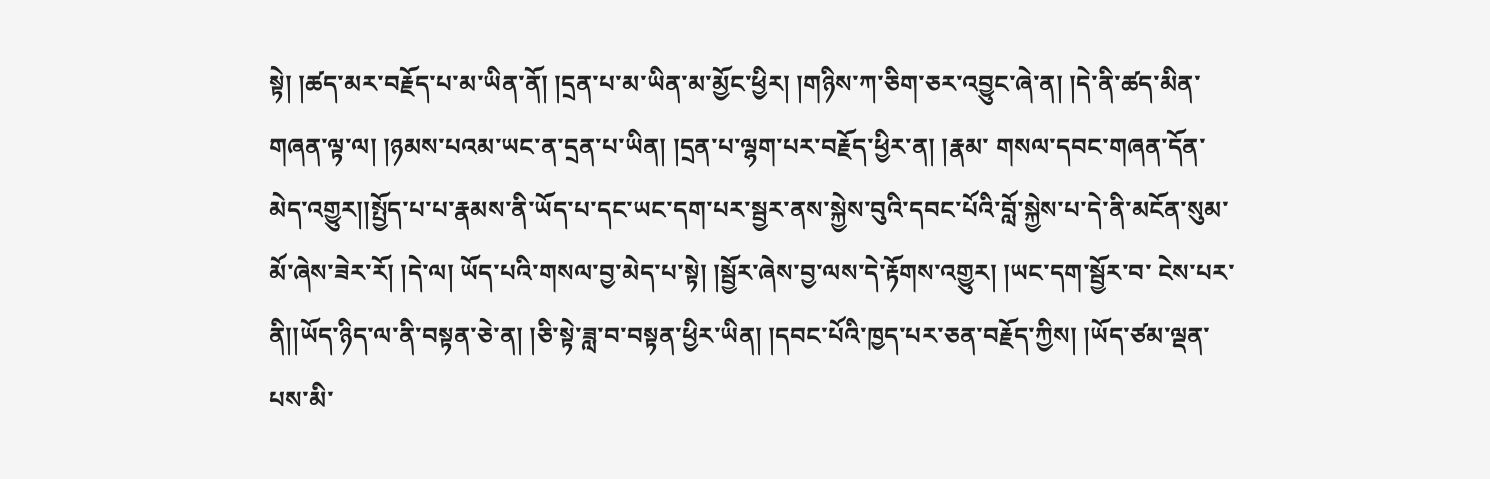སྟེ། །ཚད་མར་བརྗོད་པ་མ་ཡིན་ནོ། །དྲན་པ་མ་ཡིན་མ་མྱོང་ཕྱིར། །གཉིས་ཀ་ཅིག་ཅར་འབྱུང་ཞེ་ན། །དེ་ནི་ཚད་མིན་གཞན་ལྟ་ལ། །ཉམས་པའམ་ཡང་ན་དྲན་པ་ཡིན། །དྲན་པ་ལྷག་པར་བརྗོད་ཕྱིར་ན། །རྣམ་ གསལ་དབང་གཞན་དོན་མེད་འགྱུར།།སྤྱོད་པ་པ་རྣམས་ནི་ཡོད་པ་དང་ཡང་དག་པར་སྦྱར་ནས་སྐྱེས་བུའི་དབང་པོའི་བློ་སྐྱེས་པ་དེ་ནི་མངོན་སུམ་མོ་ཞེས་ཟེར་རོ། །དེ་ལ། ཡོད་པའི་གསལ་བྱ་མེད་པ་སྟེ། །སྦྱོར་ཞེས་བྱ་ལས་དེ་རྟོགས་འགྱུར། །ཡང་དག་སྦྱོར་བ་ ངེས་པར་ནི།།ཡོད་ཉིད་ལ་ནི་བསྟན་ཅེ་ན། །ཅི་སྟེ་ཟླ་བ་བསྟན་ཕྱིར་ཡིན། །དབང་པོའི་ཁྱད་པར་ཅན་བརྗོད་ཀྱིས། །ཡོད་ཙམ་ལྡན་པས་མི་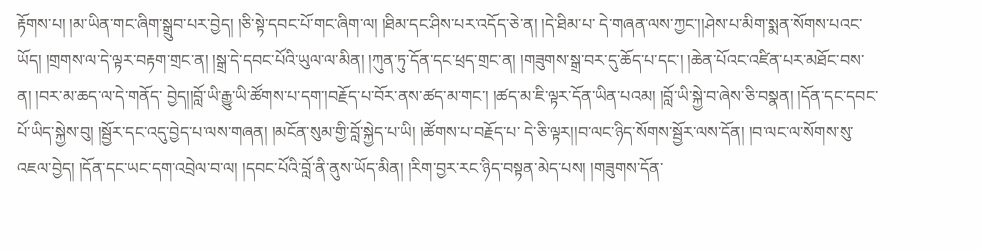རྟོགས་པ། །མ་ཡིན་གང་ཞིག་སྒྲུབ་པར་བྱེད། །ཅི་སྟེ་དབང་པོ་གང་ཞིག་ལ། །ཐིམ་དང་ཤིས་པར་འདོད་ཅེ་ན། །དེ་ཐིམ་པ་ དེ་གཞན་ལས་ཀྱང་།།ཤེས་པ་མིག་སྨན་སོགས་པའང་ཡོད། །གྲགས་ལ་དེ་ལྟར་བརྟག་གྲང་ན། །སྒྲ་དེ་དབང་པོའི་ཡུལ་ལ་མིན། །ཀུན་ཏུ་དོན་དང་ཕྲད་གྲང་ན། །གཟུགས་སྒྲ་བར་དུ་ཆོད་པ་དང་། །ཆེན་པོའང་འཛིན་པར་མཐོང་བས་ན། །བར་མ་ཆད་ལ་དེ་གནོད་ བྱེད།།བློ་ཡི་རྒྱུ་ཡི་ཚོགས་པ་དག་།བརྗོད་པ་བོར་ནས་ཚད་མ་གང་། །ཚད་མ་ཇི་ལྟར་དོན་ཡིན་པའམ། །བློ་ཡི་སྐྱེ་བ་ཞེས་ཅི་བསྣན། །དོན་དང་དབང་པོ་ཡིད་སྐྱེས་བུ། །སྦྱོར་དང་འདུ་བྱེད་པ་ལས་གཞན། །མངོན་སུམ་གྱི་བློ་སྐྱེད་པ་ཡི། །ཚོགས་པ་བརྗོད་པ་ དེ་ཅི་ལྟར།།བ་ལང་ཉིད་སོགས་སྦྱོར་ལས་དོན། །བ་ལང་ལ་སོགས་སུ་འཇལ་བྱེད། །དོན་དང་ཡང་དག་འབྲེལ་བ་ལ། །དབང་པོའི་བློ་ནི་ནུས་ཡོད་མིན། །རིག་བྱར་རང་ཉིད་བསྟན་མེད་པས། །གཟུགས་དོན་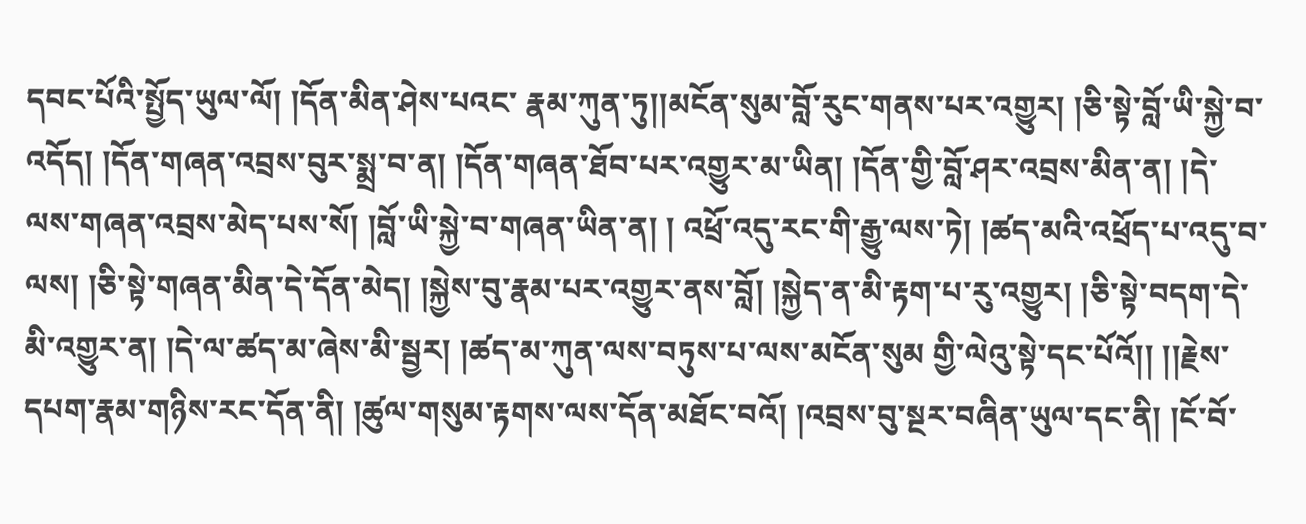དབང་པོའི་སྤྱོད་ཡུལ་ལོ། །དོན་མིན་ཤེས་པའང་ རྣམ་ཀུན་ཏུ།།མངོན་སུམ་བློ་རུང་གནས་པར་འགྱུར། །ཅི་སྟེ་བློ་ཡི་སྐྱེ་བ་འདོད། །དོན་གཞན་འབྲས་བུར་སྨྲ་བ་ན། །དོན་གཞན་ཐོབ་པར་འགྱུར་མ་ཡིན། །དོན་གྱི་བློ་ཤར་འབྲས་མིན་ན། །དེ་ལས་གཞན་འབྲས་མེད་པས་སོ། །བློ་ཡི་སྐྱེ་བ་གཞན་ཡིན་ན། ། འཕྲོ་འདུ་རང་གི་རྒྱུ་ལས་ཏེ། །ཚད་མའི་འཕྲོད་པ་འདུ་བ་ལས། །ཅི་སྟེ་གཞན་མིན་དེ་དོན་མེད། །སྐྱེས་བུ་རྣམ་པར་འགྱུར་ནས་བློ། །སྐྱེད་ན་མི་རྟག་པ་རུ་འགྱུར། །ཅི་སྟེ་བདག་དེ་མི་འགྱུར་ན། །དེ་ལ་ཚད་མ་ཞེས་མི་སྦྱར། །ཚད་མ་ཀུན་ལས་བཏུས་པ་ལས་མངོན་སུམ གྱི་ལེའུ་སྟེ་དང་པོའོ།། །།རྗེས་དཔག་རྣམ་གཉིས་རང་དོན་ནི། །ཚུལ་གསུམ་རྟགས་ལས་དོན་མཐོང་བའོ། །འབྲས་བུ་སྔར་བཞིན་ཡུལ་དང་ནི། །ངོ་བོ་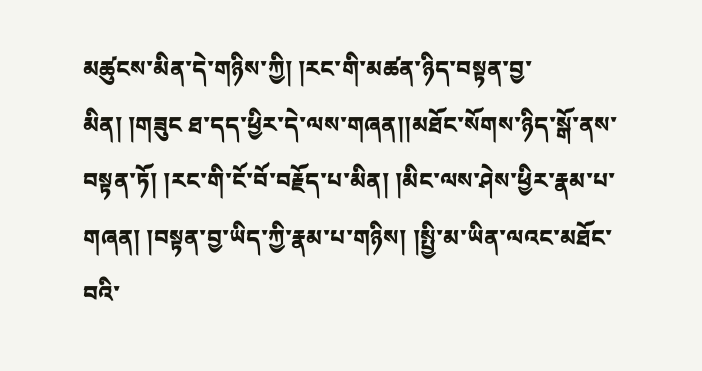མཚུངས་མིན་དེ་གཉིས་ཀྱི། །རང་གི་མཚན་ཉིད་བསྟན་བྱ་མིན། །གཟུང ཐ་དད་ཕྱིར་དེ་ལས་གཞན།།མཐོང་སོགས་ཉིད་སྒོ་ནས་བསྟན་ཏོ། །རང་གི་ངོ་བོ་བརྗོད་པ་མིན། །མིང་ལས་ཤེས་ཕྱིར་རྣམ་པ་གཞན། །བསྟན་བྱ་ཡིད་ཀྱི་རྣམ་པ་གཉིས། །སྤྱི་མ་ཡིན་ལའང་མཐོང་བའི་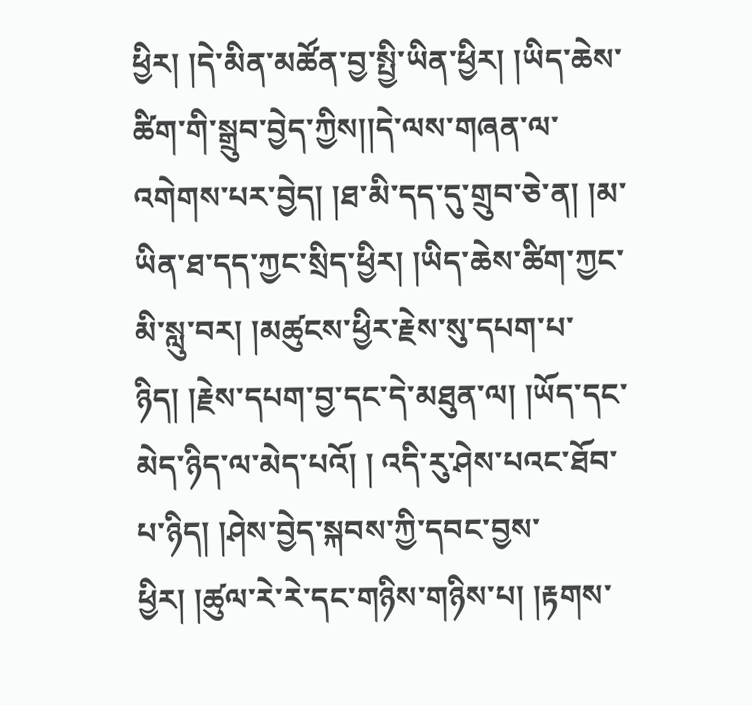ཕྱིར། །དེ་མིན་མཚོན་བྱ་སྤྱི་ཡིན་ཕྱིར། །ཡིད་ཆེས་ ཚིག་གི་སྒྲུབ་བྱེད་ཀྱིས།།དེ་ལས་གཞན་ལ་འགེགས་པར་བྱེད། །ཐ་མི་དད་དུ་གྲུབ་ཅེ་ན། །མ་ཡིན་ཐ་དད་ཀྱང་སྲིད་ཕྱིར། །ཡིད་ཆེས་ཚིག་ཀྱང་མི་སླུ་བར། །མཚུངས་ཕྱིར་རྗེས་སུ་དཔག་པ་ཉིད། །རྗེས་དཔག་བྱ་དང་དེ་མཐུན་ལ། །ཡོད་དང་མེད་ཉིད་ལ་མེད་པའོ། ། འདི་རུ་ཤེས་པའང་ཐོབ་པ་ཉིད། །ཤེས་བྱེད་སྐབས་ཀྱི་དབང་བྱས་ཕྱིར། །ཚུལ་རེ་རེ་དང་གཉིས་གཉིས་པ། །རྟགས་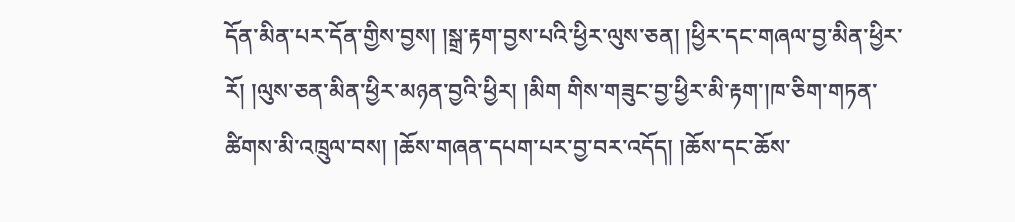དོན་མིན་པར་དོན་གྱིས་བྱས། །སྒྲ་རྟག་བྱས་པའི་ཕྱིར་ལུས་ཅན། །ཕྱིར་དང་གཞལ་བྱ་མིན་ཕྱིར་རོ། །ལུས་ཅན་མིན་ཕྱིར་མཉན་བྱའི་ཕྱིར། །མིག གིས་གཟུང་བྱ་ཕྱིར་མི་རྟག་།ཁ་ཅིག་གཏན་ཚིགས་མི་འཁྲུལ་བས། །ཆོས་གཞན་དཔག་པར་བྱ་བར་འདོད། །ཆོས་དང་ཆོས་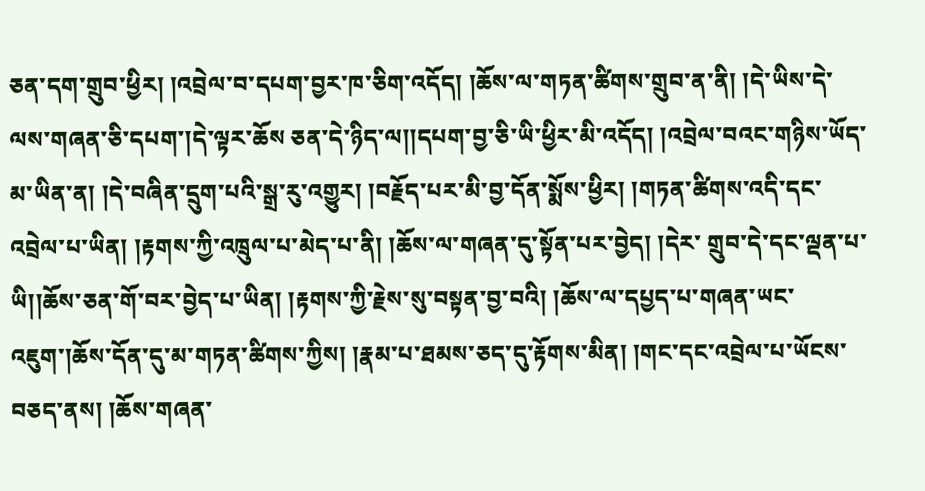ཅན་དག་གྲུབ་ཕྱིར། །འབྲེལ་བ་དཔག་བྱར་ཁ་ཅིག་འདོད། །ཆོས་ལ་གཏན་ཚིགས་གྲུབ་ན་ནི། །དེ་ཡིས་དེ་ལས་གཞན་ཅི་དཔག་།དེ་ལྟར་ཆོས ཅན་དེ་ཉིད་ལ།།དཔག་བྱ་ཅི་ཡི་ཕྱིར་མི་འདོད། །འབྲེལ་བའང་གཉིས་ཡོད་མ་ཡིན་ན། །དེ་བཞིན་དྲུག་པའི་སྒྲ་རུ་འགྱུར། །བརྗོད་པར་མི་བྱ་དོན་སྨོས་ཕྱིར། །གཏན་ཚིགས་འདི་དང་འབྲེལ་པ་ཡིན། །རྟགས་ཀྱི་འཁྲུལ་པ་མེད་པ་ནི། །ཆོས་ལ་གཞན་དུ་སྟོན་པར་བྱེད། །དེར་ གྲུབ་དེ་དང་ལྡན་པ་ཡི།།ཆོས་ཅན་གོ་བར་བྱེད་པ་ཡིན། །རྟགས་ཀྱི་རྗེས་སུ་བསྟན་བྱ་བའི། །ཆོས་ལ་དཔྱད་པ་གཞན་ཡང་འཇུག་།ཆོས་དོན་དུ་མ་གཏན་ཚིགས་ཀྱིས། །རྣམ་པ་ཐམས་ཅད་དུ་རྟོགས་མིན། །གང་དང་འབྲེལ་པ་ཡོངས་བཅད་ནས། །ཆོས་གཞན་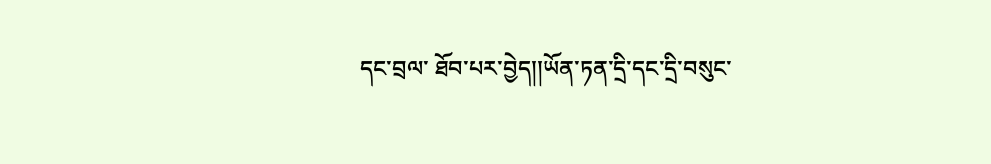དང་བྲལ་ ཐོབ་པར་བྱེད།།ཡོན་ཏན་དྲི་དང་དྲི་བསུང་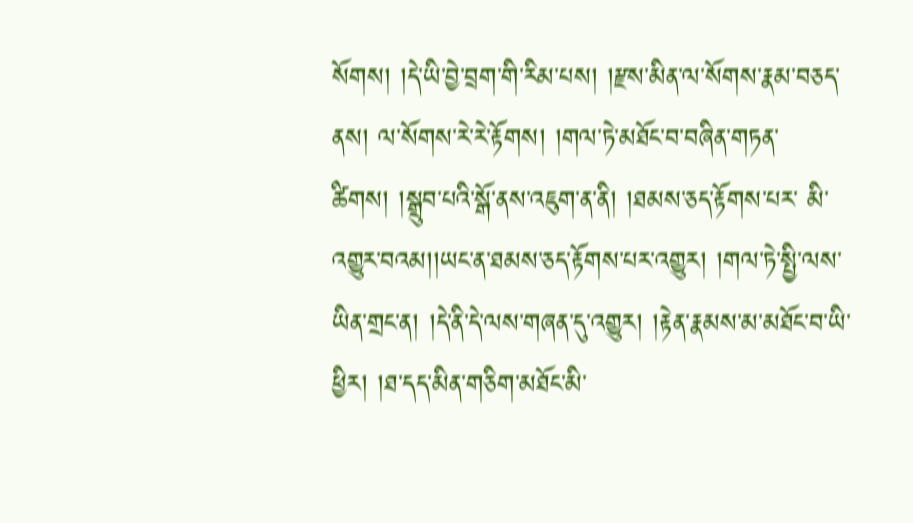སོགས། །དེ་ཡི་བྱེ་བྲག་གི་རིམ་པས། །རྫས་མིན་ལ་སོགས་རྣམ་བཅད་ནས། ལ་སོགས་རེ་རེ་རྟོགས། །གལ་ཏེ་མཐོང་བ་བཞིན་གཏན་ཚིགས། །སྒྲུབ་པའི་སྒོ་ནས་འཇུག་ན་ནི། །ཐམས་ཅད་རྟོགས་པར་ མི་འགྱུར་བའམ།།ཡང་ན་ཐམས་ཅད་རྟོགས་པར་འགྱུར། །གལ་ཏེ་སྤྱི་ལས་ཡིན་གྲང་ན། །དེ་ནི་དེ་ལས་གཞན་དུ་འགྱུར། །རྟེན་རྣམས་མ་མཐོང་བ་ཡི་ཕྱིར། །ཐ་དད་མིན་གཅིག་མཐོང་མི་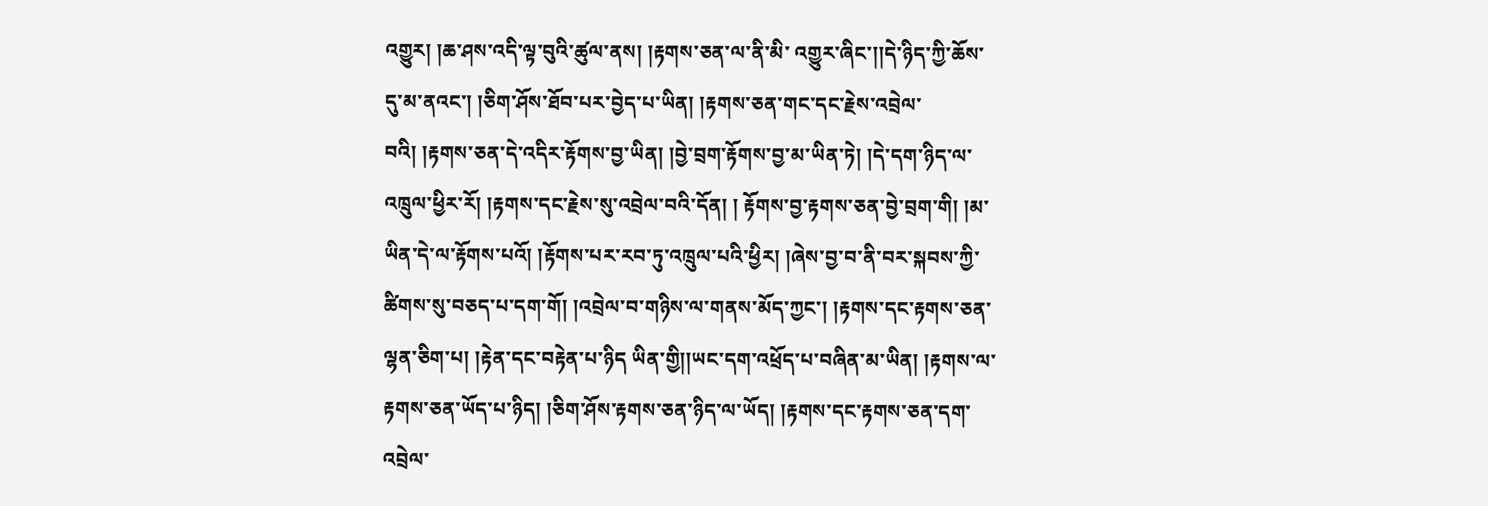འགྱུར། །ཆ་ཤས་འདི་ལྟ་བུའི་ཚུལ་ནས། །རྟགས་ཅན་ལ་ནི་མི་ འགྱུར་ཞིང་།།དེ་ཉིད་ཀྱི་ཆོས་དུ་མ་ནའང་། །ཅིག་ཤོས་ཐོབ་པར་བྱེད་པ་ཡིན། །རྟགས་ཅན་གང་དང་རྗེས་འབྲེལ་བའི། །རྟགས་ཅན་དེ་འདིར་རྟོགས་བྱ་ཡིན། །བྱེ་བྲག་རྟོགས་བྱ་མ་ཡིན་ཏེ། །དེ་དག་ཉིད་ལ་འཁྲུལ་ཕྱིར་རོ། །རྟགས་དང་རྗེས་སུ་འབྲེལ་བའི་དོན། ། རྟོགས་བྱ་རྟགས་ཅན་བྱེ་བྲག་གི། །མ་ཡིན་དེ་ལ་རྟོགས་པའོ། །རྟོགས་པར་རབ་ཏུ་འཁྲུལ་པའི་ཕྱིར། །ཞེས་བྱ་བ་ནི་བར་སྐབས་ཀྱི་ཚིགས་སུ་བཅད་པ་དག་གོ། །འབྲེལ་བ་གཉིས་ལ་གནས་མོད་ཀྱང་། །རྟགས་དང་རྟགས་ཅན་ལྷན་ཅིག་པ། །རྟེན་དང་བརྟེན་པ་ཉིད ཡིན་གྱི།།ཡང་དག་འཕྲོད་པ་བཞིན་མ་ཡིན། །རྟགས་ལ་རྟགས་ཅན་ཡོད་པ་ཉིད། །ཅིག་ཤོས་རྟགས་ཅན་ཉིད་ལ་ཡོད། །རྟགས་དང་རྟགས་ཅན་དག་འབྲེལ་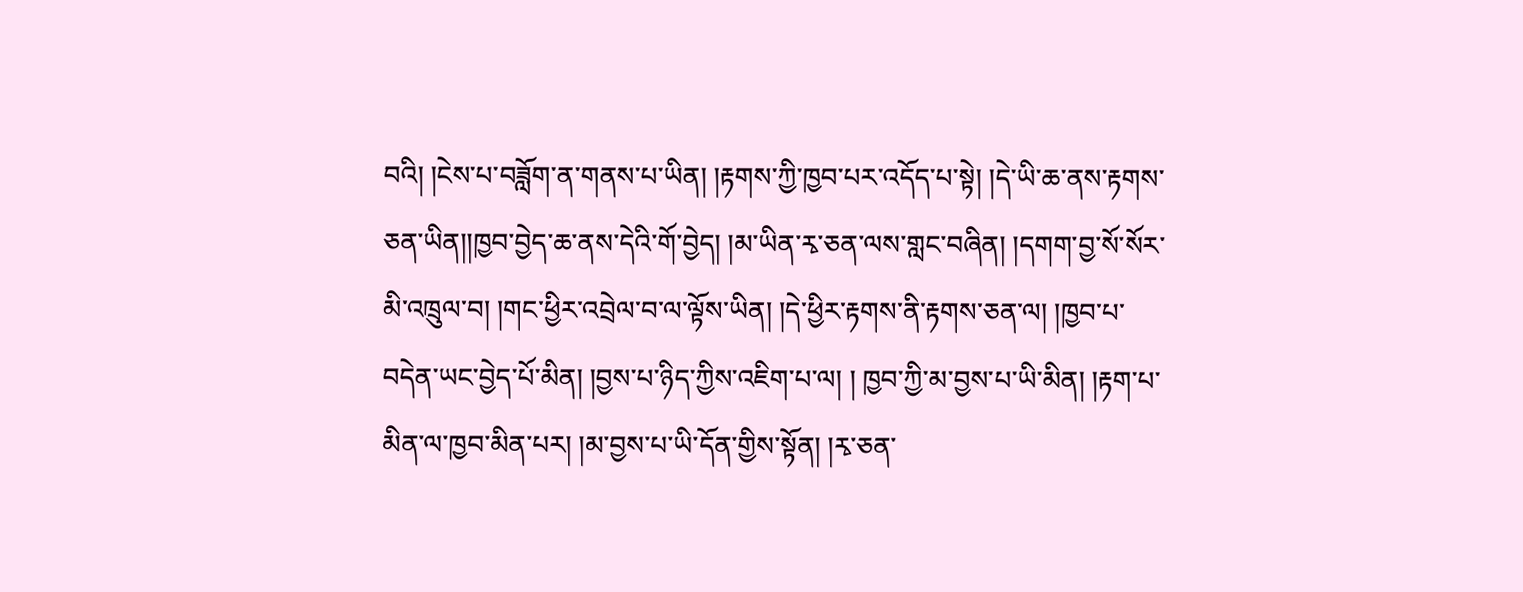བའི། །ངེས་པ་བཟློག་ན་གནས་པ་ཡིན། །རྟགས་ཀྱི་ཁྱབ་པར་འདོད་པ་སྟེ། །དེ་ཡི་ཆ་ནས་རྟགས་ ཅན་ཡིན།།ཁྱབ་བྱེད་ཆ་ནས་དེའི་གོ་བྱེད། །མ་ཡིན་རྭ་ཅན་ལས་གླང་བཞིན། །དགག་བྱ་སོ་སོར་མི་འཁྲུལ་བ། །གང་ཕྱིར་འབྲེལ་བ་ལ་ལྟོས་ཡིན། །དེ་ཕྱིར་རྟགས་ནི་རྟགས་ཅན་ལ། །ཁྱབ་པ་བདེན་ཡང་བྱེད་པོ་མིན། །བྱས་པ་ཉིད་ཀྱིས་འཇིག་པ་ལ། ། ཁྱབ་ཀྱི་མ་བྱས་པ་ཡི་མིན། །རྟག་པ་མིན་ལ་ཁྱབ་མིན་པར། །མ་བྱས་པ་ཡི་དོན་གྱིས་སྟོན། །རྭ་ཅན་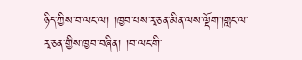ཉིད་ཀྱིས་བ་ལང་ལ། །ཁྱབ་པས་རྭ་ཅན་མིན་ལས་ལྡོག་།གླང་ལ་རྭ་ཅན་གྱིས་ཁྱབ་བཞིན། །བ་ལང་གི་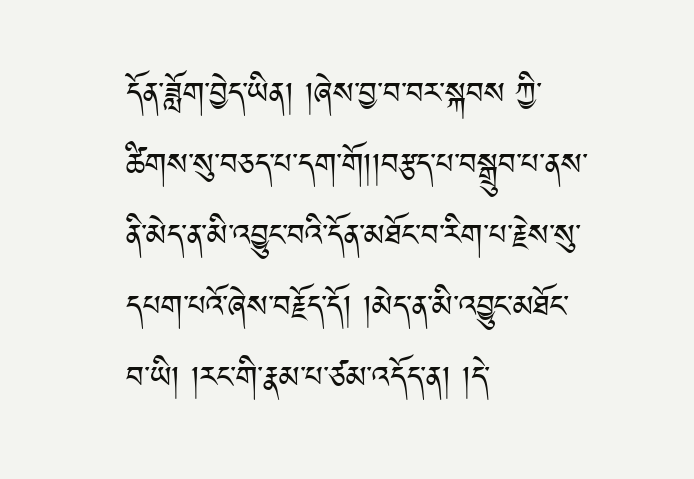དོན་ཟློག་བྱེད་ཡིན། །ཞེས་བྱ་བ་བར་སྐབས ཀྱི་ཚིགས་སུ་བཅད་པ་དག་གོ།།བརྩད་པ་བསྒྲུབ་པ་ནས་ནི་མེད་ན་མི་འབྱུང་བའི་དོན་མཐོང་བ་རིག་པ་རྗེས་སུ་དཔག་པའོ་ཞེས་བརྗོད་དོ། །མེད་ན་མི་འབྱུང་མཐོང་བ་ཡི། །རང་གི་རྣམ་པ་ཙམ་འདོད་ན། །དེ་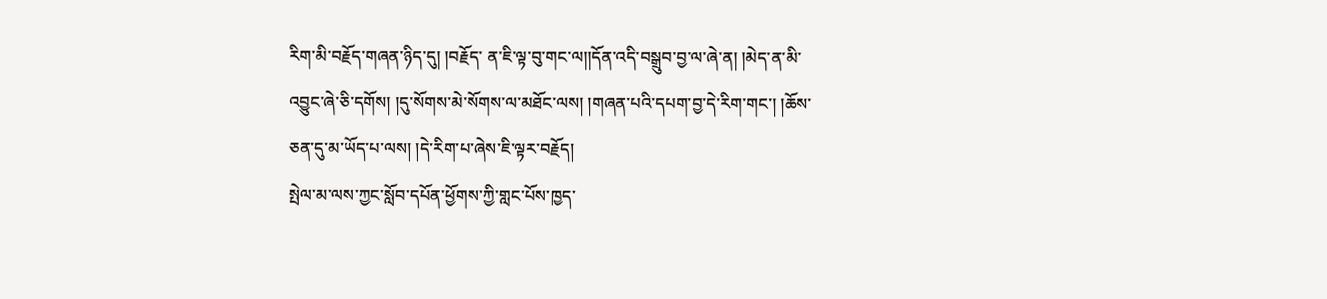རིག་མི་བརྗོད་གཞན་ཉིད་དུ། །བརྗོད་ ན་ཇི་ལྟ་བུ་གང་ལ།།དོན་འདི་བསྒྲུབ་བྱ་ལ་ཞེ་ན། །མེད་ན་མི་འབྱུང་ཞེ་ཅི་དགོས། །དུ་སོགས་མེ་སོགས་ལ་མཐོང་ལས། །གཞན་པའི་དཔག་བྱ་དེ་རིག་གང་། །ཆོས་ཅན་དུ་མ་ཡོད་པ་ལས། །དེ་རིག་པ་ཞེས་ཇི་ལྟར་བརྗོད།
སྤེལ་མ་ལས་ཀྱང་སློབ་དཔོན་ཕྱོགས་ཀྱི་གླང་པོས་ཁྱད་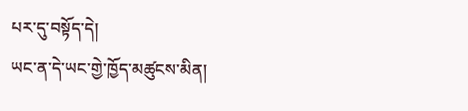པར་དུ་བསྟོད་དེ།
ཡང་ན་དེ་ཡང་གྱེ་ཁྱོད་མཚུངས་མིན།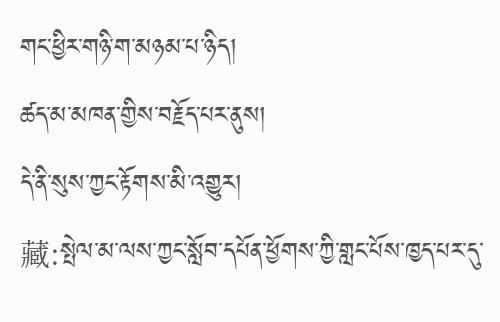གང་ཕྱིར་གཉི་ག་མཉམ་པ་ཉིད།
ཚད་མ་མཁན་གྱིས་བརྗོད་པར་ནུས།
དེ་ནི་སུས་ཀྱང་རྟོགས་མི་འགྱུར།
藏:སྤེལ་མ་ལས་ཀྱང་སློབ་དཔོན་ཕྱོགས་ཀྱི་གླང་པོས་ཁྱད་པར་དུ་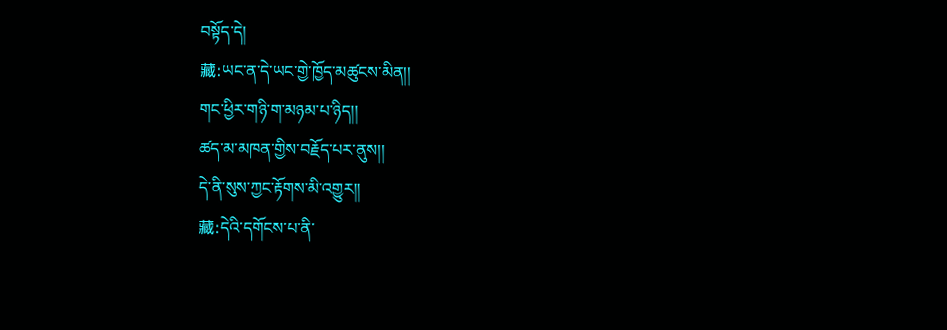བསྟོད་དེ།
藏:ཡང་ན་དེ་ཡང་གྱེ་ཁྱོད་མཚུངས་མིན།།
གང་ཕྱིར་གཉི་ག་མཉམ་པ་ཉིད།།
ཚད་མ་མཁན་གྱིས་བརྗོད་པར་ནུས།།
དེ་ནི་སུས་ཀྱང་རྟོགས་མི་འགྱུར།།
藏:དེའི་དགོངས་པ་ནི་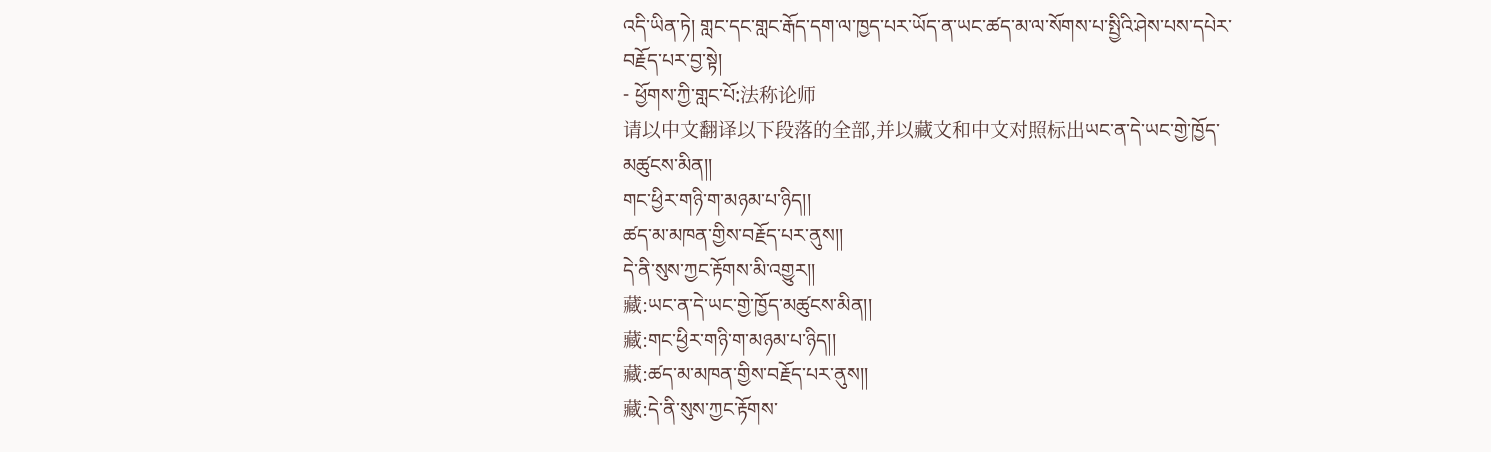འདི་ཡིན་ཏེ། གླང་དང་གླང་རྒོད་དག་ལ་ཁྱད་པར་ཡོད་ན་ཡང་ཚད་མ་ལ་སོགས་པ་སྤྱིའི་ཤེས་པས་དཔེར་བརྗོད་པར་བྱ་སྟེ།
- ཕྱོགས་ཀྱི་གླང་པོ:法称论师
请以中文翻译以下段落的全部,并以藏文和中文对照标出ཡང་ན་དེ་ཡང་གྱེ་ཁྱོད་མཚུངས་མིན།།
གང་ཕྱིར་གཉི་ག་མཉམ་པ་ཉིད།།
ཚད་མ་མཁན་གྱིས་བརྗོད་པར་ནུས།།
དེ་ནི་སུས་ཀྱང་རྟོགས་མི་འགྱུར།།
藏:ཡང་ན་དེ་ཡང་གྱེ་ཁྱོད་མཚུངས་མིན།།
藏:གང་ཕྱིར་གཉི་ག་མཉམ་པ་ཉིད།།
藏:ཚད་མ་མཁན་གྱིས་བརྗོད་པར་ནུས།།
藏:དེ་ནི་སུས་ཀྱང་རྟོགས་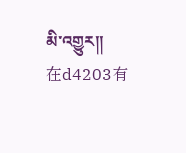མི་འགྱུར།།
在d4203有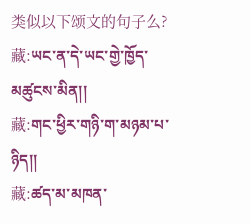类似以下颂文的句子么?藏:ཡང་ན་དེ་ཡང་གྱེ་ཁྱོད་མཚུངས་མིན།།
藏:གང་ཕྱིར་གཉི་ག་མཉམ་པ་ཉིད།།
藏:ཚད་མ་མཁན་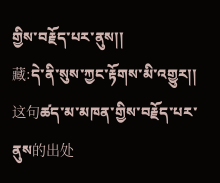གྱིས་བརྗོད་པར་ནུས།།
藏:དེ་ནི་སུས་ཀྱང་རྟོགས་མི་འགྱུར།།
这句ཚད་མ་མཁན་གྱིས་བརྗོད་པར་ནུས的出处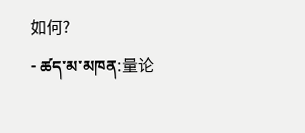如何?
- ཚད་མ་མཁན:量论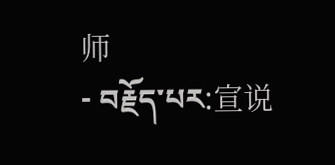师
- བརྗོད་པར:宣说